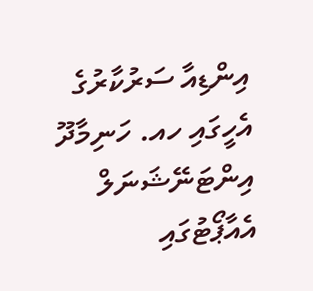އިންޑިއާ ސަރުކާރުގެ އެހީގައި ހއ. ހަނިމާދޫ އިންޓަނޭޝަނަލް އެއާޕޯޓުގައި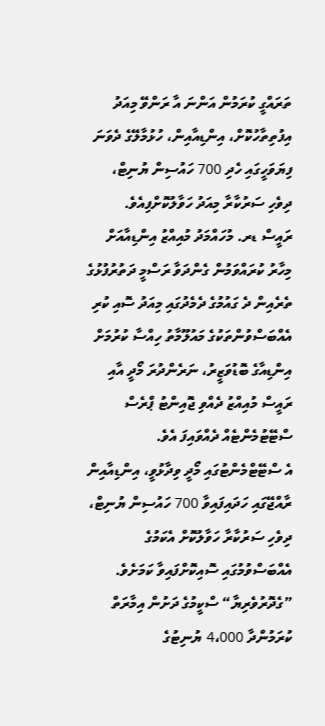ތަރައްގީ ކުރަމުން އަންނަ އާ ރަންވޭ މިއަދު އިފުތިތާހުކޮށް، އިންޑިއާއިން، ހުޅުމާލޭގެ ދެވަނަ ފިޔަވަހީގައި ހެދި 700 ހައުސިން ޔުނިޓް، ދިވެހި ސަރުކާރާ މިއަދު ހަވާލުކޮށްފިއެވެ.
ރައީސް ޑރ. މުހައްމަދު މުއިއްޒު އިންޑިއާއަށް މިހާރު ކުރައްވަމުން ގެންދަވާ ރަސްމީ ދަތުރުފުޅުގެ ތެރެއިން ދެ ގައުމުގެ ދެމެދުގައި މިއަދު ސޮއި ކުރި އެއްބަސްވުންތަކުގެ މައުލޫމާތު ހިއްސާ ކުރުމަށް އިންޑިއާގެ ބޮޑުވަޒީރު، ނަރެންދުރަ މޯދީ އާއި ރައީސް މުއިއްޒު ދެއްވި ޖޮއިންޓު ޕްރެސް ސްޓޭޓުމެންޓެއް ދެއްވައިފަ އެވެ.
އެ ސްޓޭޓްމެންޓުގައި މޯދީ ވިދާޅުވީ، އިންޑިއާއިން ރާއްޖޭގައި ހަދައިފައިވާ 700 ހައުސިން ޔުނިޓް، ދިވެހި ސަރުކާރާ ހަވާލުކޮށް އެކަމުގެ އެއްބަސްވުމުގައި ސޮއިކޮށްފައިވާ ކަމަށެވެ.
”ގެދޮރުވެރިޔާ“ ސްކީމުގެ ދަށުން އިމާރަތް ކުރަމުންދާ 4،000 ޔުނިޓުގެ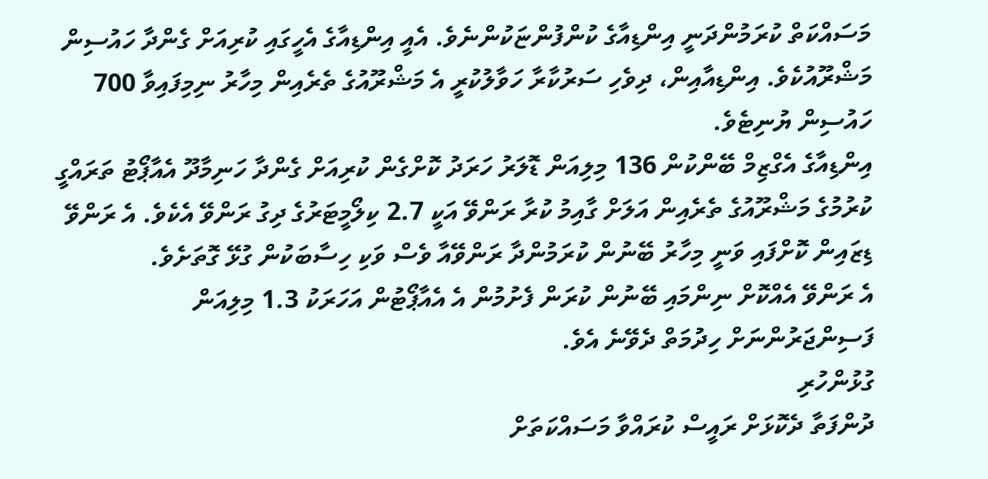މަސައްކަތް ކުރަމުންދަނީ އިންޑިއާގެ ކުންފުންޏަކުންނެވެ. އެއީ އިންޑިއާގެ އެހީގައި ކުރިއަށް ގެންދާ ހައުސިން މަޝްރޫއުކެވެ. އިންޑިއާއިން، ދިވެހި ސަރުކާރާ ހަވާލުކުރީ އެ މަޝްރޫއުގެ ތެރެއިން މިހާރު ނިމިފައިވާ 700 ހައުސިން ޔުނިޓެވެ.
އިންޑިއާގެ އެގްޒިމް ބޭންކުން 136 މިލިއަން ޑޮލަރު ހަރަދު ކޮށްގެން ކުރިއަށް ގެންދާ ހަނިމާދޫ އެއާޕޯޓު ތަރައްގީ ކުރުމުގެ މަޝްރޫއުގެ ތެރެއިން އަލަށް ގާއިމު ކުރާ ރަންވޭ އަކީ 2.7 ކިލޯމީޓަރުގެ ދިގު ރަންވޭ އެކެވެ. އެ ރަންވޭ ޑިޒައިން ކޮށްފައި ވަނީ މިހާރު ބޭނުން ކުރަމުންދާ ރަންވޭއާ ވެސް ވަކި ހިސާބަކުން ގުޅޭ ގޮތަށެވެ.
އެ ރަންވޭ އެއްކޮށް ނިންމައި ބޭނުން ކުރަން ފެށުމުން އެ އެއާޕޯޓުން އަހަރަކު 1.3 މިލިއަން ފަސިންޖަރުންނަށް ހިދުމަތް ދެވޭނެ އެވެ.
ގުޅުންހުރި
ދުންފަތާ ދެކޮޅަށް ރައީސް ކުރައްވާ މަސައްކަތަށް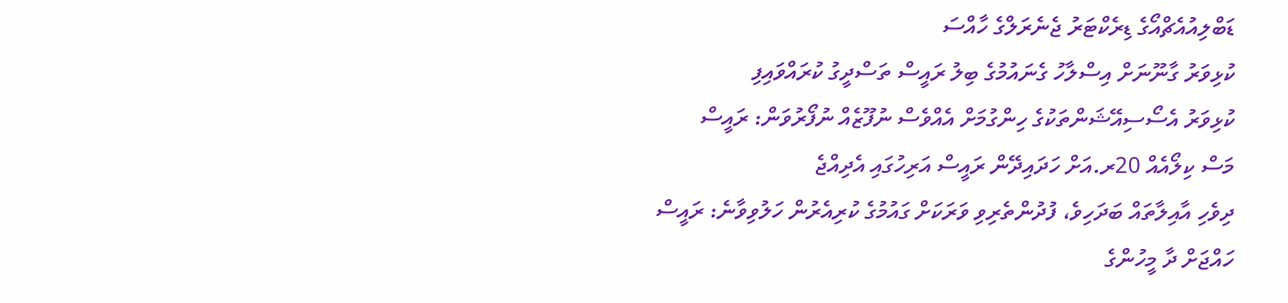ޑަބްލިއުއެޗްއޯގެ ޑިރެކްޓަރު ޖެނެރަލްގެ ހާއްސަ
ކުޅިވަރު ގާނޫނަށް އިސްލާހު ގެނައުމުގެ ބިލު ރައީސް ތަސްދީގު ކުރައްވައިފި
ކުޅިވަރު އެސޯސިއޭޝަންތަކުގެ ހިންގުމަށް އެއްވެސް ނުފޫޒެއް ނުފޯރުވަން: ރައީސް
މަސް ކިލޯއެއް 20ރ.އަށް ހަދައިދޭން ރައީސް އަރިހުގައި އެދިއްޖެ
ދިވެހި އާއިލާތައް ބަދަހިވެ، ފުދުންތެރިވި ވަރަކަށް ގައުމުގެ ކުރިއެރުން ހަލުވިވާނެ: ރައީސް
ހައްޖަށް ދާ މީހުންގެ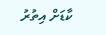ކާޑަށް އިތުރު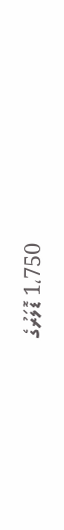1،750 ޑޮލަރުގެ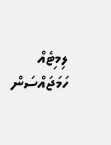ލިމިޓެއް ހަމަޖައްސަން